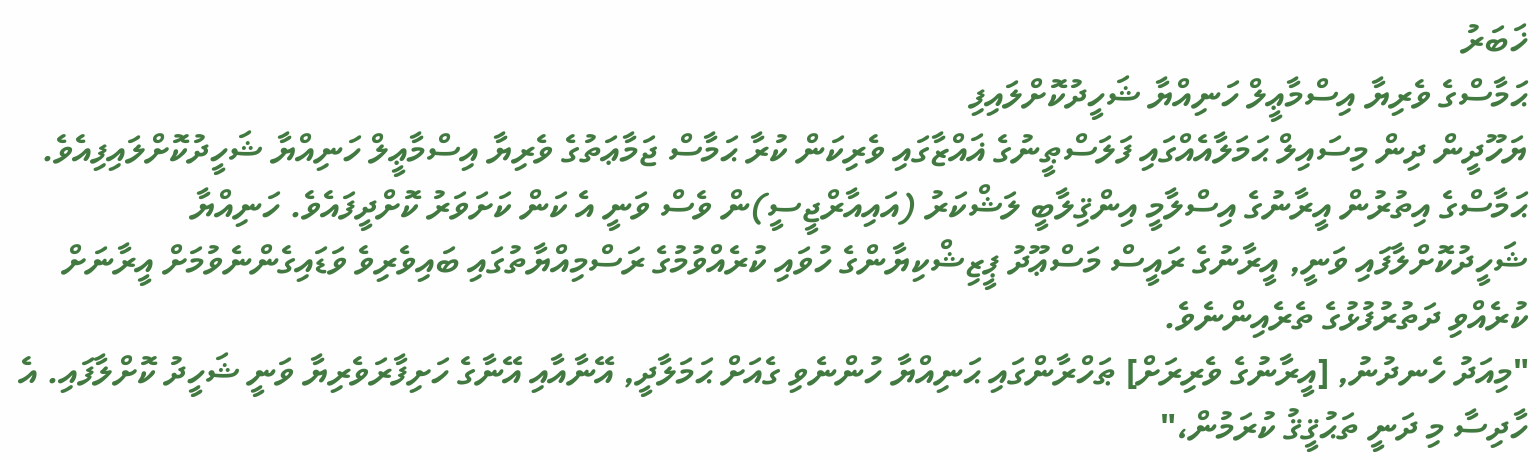ޚަބަރު
ޙަމާސްގެ ވެރިޔާ އިސްމާޢީލް ހަނިއްޔާ ޝަހީދުކޮށްލައިފި
ޔަހޫދީން ދިން މިސައިލް ޙަމަލާއެއްގައި ފަލަސްޠީނުގެ ޣައްޒާގައި ވެރިކަން ކުރާ ޙަމާސް ޖަމާޢަތުގެ ވެރިޔާ އިސްމާޢީލް ހަނިއްޔާ ޝަހީދުކޮށްލައިފިއެވެ. ޙަމާސްގެ އިތުރުން އީރާނުގެ އިސްލާމީ އިންޤިލާބީ ލަޝްކަރު (އައިއާރްޖީސީ)ން ވެސް ވަނީ އެ ކަން ކަށަވަރު ކޮށްދީފައެވެ. ހަނިއްޔާ ޝަހީދުކޮށްލާފައި ވަނީ, އީރާނުގެ ރައީސް މަސްޢޫދު ޕީޒިޝްކިޔާންގެ ހުވައި ކުރެއްވުމުގެ ރަސްމިއްޔާތުގައި ބައިވެރިވެ ވަޑައިގެންނެވުމަށް އީރާނަށް ކުރެއްވި ދަތުރުފުޅުގެ ތެރެއިންނެވެ.
"މިއަދު ހެނދުނު, [އީރާނުގެ ވެރިރަށް] ޠަހްރާންގައި ޙަނިއްޔާ ހުންނެވި ގެއަށް ޙަމަލާދީ, އޭނާއާއި އޭނާގެ ހަށިފާރަވެރިޔާ ވަނީ ޝަހީދު ކޮށްލާފައި. އެ ހާދިސާ މި ދަނީ ތަޙުޤީޤު ކުރަމުން،"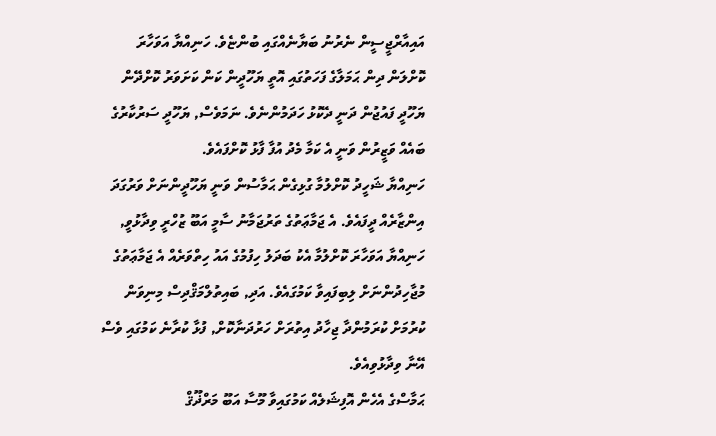އައިއާރްޖީސީން ނެރުނު ބަޔާނެއްގައި ބުންޏެވެ. ހަނިއްޔާ އަވަހާރަ ކޮށްލަން ދިން ޙަމަލާގެ ފަހަތުގައި އޮތީ ޔަހޫދީން ކަން ކަށަވަރު ކޮށްދޭން ޔަހޫދީ ފައުޖުން ދަނީ ދެކޮޅު ހަދަމުންނެވެ. ނަމަވެސް, ޔަހޫދީ ސަރުކާރުގެ ބައެއް ވަޒީރުން ވަނީ އެ ކަމާ މެދު އުފާ ފާޅު ކޮށްފައެވެ.
ހަނިއްޔާ ޝަހީދު ކޮށްލުމާ ގުޅިގެން ޙަމާސުން ވަނީ ޔަހޫދީންނަށް ވަރުގަދަ އިންޒާރެއް ދީފައެވެ. އެ ޖަމާޢަތުގެ ތަރުޖަމާނު ސާމީ އަބޫ ޒުހްރީ ވިދާޅުވީ, ހަނިއްޔާ އަވަހާރަ ކޮށްލުމާ އެކު ބަދަލު ހިފުމުގެ އައު ހިތްވަރެއް އެ ޖަމާޢަތުގެ މުޖާހިދުންނަށް ލިބިފައިވާ ކަމުގައެވެ. އަދި, ބައިތުލްމަޤްދިސް މިނިވަން ކުރުމަށް ކުރަމުންދާ ޖިހާދު އިތުރަށް ހަރުދަނާކޮށް, ފުޅާ ކުރާނެ ކަމުގައި ވެސް އޭނާ ވިދާޅުވިއެވެ.
ޙަމާސްގެ އެހެން އޮފިޝަލެއް ކަމުގައިވާ މޫސާ އަބޫ މަރްޛޫޤް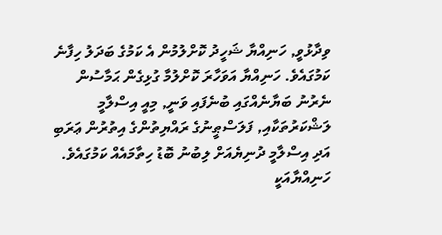ވިދާޅުވީ, ހަނިއްޔާ ޝަހީދު ކޮށްލުމުން އެ ކަމުގެ ބަދަލު ހިފާނެ ކަމުގައެވެ. ހަނިއްޔާ އަވަހާރަ ކޮށްލުމާ ގުޅިގެން ޙަމާސުން ނެރުނު ބަޔާނެއްގައި ބުނެފައި ވަނީ, މިއީ އިސްލާމީ ލަޝްކަރުތަކާއި, ފަލަސްޠީނުގެ ރައްޔިތުންގެ އިތުރުން ޢަރަބި އަދި އިސްލާމީ ދުނިޔެއަށް ލިބުނު ބޮޑު ހިތާމައެއް ކަމުގައެވެ. ހަނިއްޔާއަކީ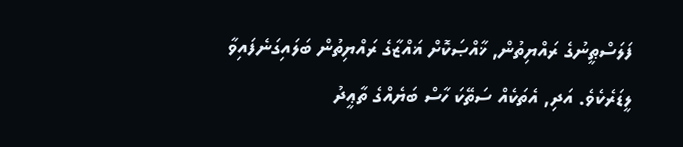ފަލަސްޠީނުގެ ރައްޔިތުން, ޚާއްޞަކޮށް ޣައްޒާގެ ރައްޔިތުން ބަލައިގަނެފައިވާ ލީޑަރެކެވެ. އަދި, އެތަކެއް ސަތޭކަ ހާސް ބަޔެއްގެ ތާޢީދު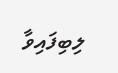ލިބިފައިވާ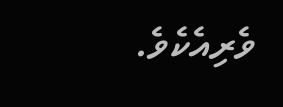ވެރިއެކެވެ.